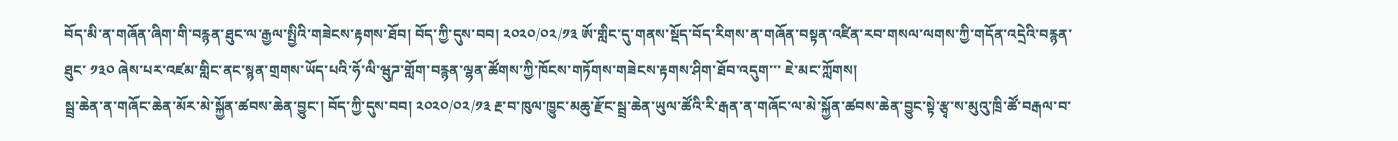བོད་མི་ན་གཞོན་ཞིག་གི་བརྙན་ཐུང་ལ་རྒྱལ་སྤྱིའི་གཟེངས་རྟགས་ཐོབ། བོད་ཀྱི་དུས་བབ། ༢༠༢༠/༠༢/༡༣ ཨོ་གླིང་དུ་གནས་སྡོད་བོད་རིགས་ན་གཞོན་བསྟན་འཛིན་རབ་གསལ་ལགས་ཀྱི་གདོན་འདྲེའི་བརྙན་ཐུང་ ༡༣༠ ཞེས་པར་འཛམ་གླིང་ནང་སྙན་གྲགས་ཡོད་པའི་ཧོ་ལི་ཝུཌ་གློག་བརྙན་ལྷན་ཚོགས་ཀྱི་ཁོངས་གཏོགས་གཟེངས་རྟགས་ཤིག་ཐོབ་འདུག་་་ ཇེ་མང་ཀློགས།
སྦྲ་ཆེན་ན་གཞོང་ཆེན་མོར་མེ་སྐྱོན་ཚབས་ཆེན་བྱུང་། བོད་ཀྱི་དུས་བབ། ༢༠༢༠/༠༢/༡༣ རྔ་བ་ཁུལ་ཁྱུང་མཆུ་རྫོང་སྦྲ་ཆེན་ཡུལ་ཚོའི་རི་རྒན་ན་གཞོང་ལ་མེ་སྐྱོན་ཚབས་ཆེན་བྱུང་སྟེ་རྩྭ་ས་མུའུ་ཁྲི་ཚོ་བརྒལ་བ་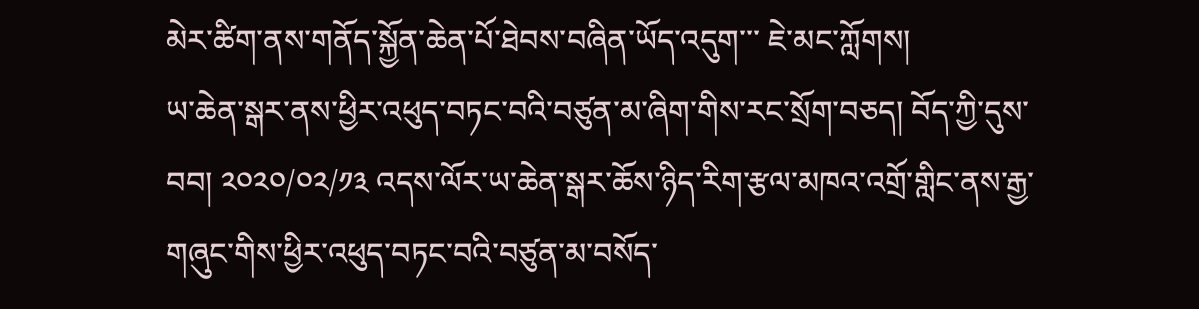མེར་ཚིག་ནས་གནོད་སྐྱོན་ཆེན་པོ་ཐེབས་བཞིན་ཡོད་འདུག་་་ ཇེ་མང་ཀློགས།
ཡ་ཆེན་སྒར་ནས་ཕྱིར་འཕུད་བཏང་བའི་བཙུན་མ་ཞིག་གིས་རང་སྲོག་བཅད། བོད་ཀྱི་དུས་བབ། ༢༠༢༠/༠༢/༡༣ འདས་ལོར་ཡ་ཆེན་སྒར་ཆོས་ཉིད་རིག་རྩལ་མཁའ་འགྲོ་གླིང་ནས་རྒྱ་གཞུང་གིས་ཕྱིར་འཕུད་བཏང་བའི་བཙུན་མ་བསོད་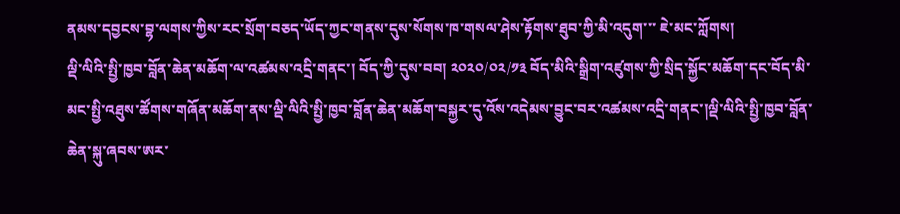ནམས་དབྱངས་བྷ་ལགས་ཀྱིས་རང་སྲོག་བཅད་ཡོད་ཀྱང་གནས་དུས་སོགས་ཁ་གསལ་ཤེས་རྟོགས་ཐུབ་ཀྱི་མི་འདུག་་་ ཇེ་མང་ཀློགས།
ལྡི་ལིའི་སྤྱི་ཁྱབ་བློན་ཆེན་མཆོག་ལ་འཚམས་འདྲི་གནང་། བོད་ཀྱི་དུས་བབ། ༢༠༢༠/༠༢/༡༣ བོད་མིའི་སྒྲིག་འཛུགས་ཀྱི་སྲིད་སྐྱོང་མཆོག་དང་བོད་མི་མང་སྤྱི་འཐུས་ཚོགས་གཞོན་མཆོག་ནས་ལྡི་ལིའི་སྤྱི་ཁྱབ་བློན་ཆེན་མཆོག་བསྐྱར་དུ་འོས་འདེམས་བྱུང་བར་འཚམས་འདྲི་གནང་།ལྡི་ལིའི་སྤྱི་ཁྱབ་བློན་ཆེན་སྐུ་ཞབས་ཨར་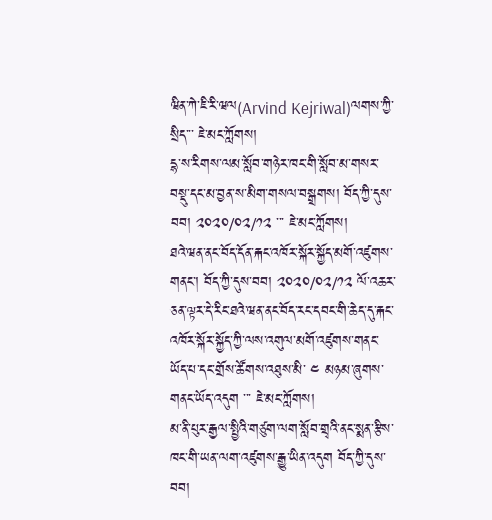ཝིན་ཀེ་ཇི་རི་ཝལ(Arvind Kejriwal)ལགས་ཀྱི་སྲིད་་་ ཇེ་མང་ཀློགས།
དྷ་ས་རིགས་ལམ་སློབ་གཉེར་ཁང་གི་སློབ་མ་གསར་བསྡུ་དང་མ་བྱན་ས་མིག་གསལ་བསྒྲགས། བོད་ཀྱི་དུས་བབ། ༢༠༢༠/༠༢/༡༢ ་་་ ཇེ་མང་ཀློགས།
ཐའེ་ཝན་ནང་བོད་དོན་རྐང་འཁོར་སྐོར་སྐྱོད་མགོ་འཛུགས་གནང་། བོད་ཀྱི་དུས་བབ། ༢༠༢༠/༠༢/༡༢ ལོ་འཆར་ཅན་ལྟར་དེ་རིང་ཐའེ་ཝན་ནང་བོད་རང་དབང་གི་ཆེད་དུ་རྐང་འཁོར་སྐོར་སྐྱོད་ཀྱི་ལས་འགུལ་མགོ་འཛུགས་གནང་ཡོད་པ་དང་གྲོས་ཚོགས་འཐུས་མི་ ༤ མཉམ་ཞུགས་གནང་ཡོད་འདུག ་་་ ཇེ་མང་ཀློགས།
མ་ནི་པུར་རྒྱལ་སྤྱིའི་གཙུག་ལག་སློབ་གྲྭའི་ནང་སྨན་རྩིས་ཁང་གི་ཡན་ལག་འཛུགས་རྒྱུ་ཡིན་འདུག བོད་ཀྱི་དུས་བབ།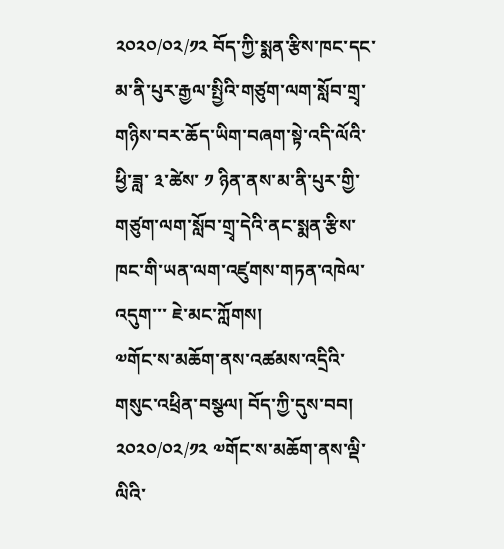༢༠༢༠/༠༢/༡༢ བོད་ཀྱི་སྨན་རྩིས་ཁང་དང་མ་ནི་པུར་རྒྱལ་སྤྱིའི་གཙུག་ལག་སློབ་གྲྭ་གཉིས་བར་ཆོད་ཡིག་བཞག་སྟེ་འདི་ལོའི་ཕྱི་ཟླ་ ༣་ཚེས་ ༡ ཉིན་ནས་མ་ནི་པུར་གྱི་གཙུག་ལག་སློབ་གྲྭ་དེའི་ནང་སྨན་རྩིས་ཁང་གི་ཡན་ལག་འཛུགས་གཏན་འཁེལ་འདུག་་་ ཇེ་མང་ཀློགས།
༧གོང་ས་མཆོག་ནས་འཚམས་འདྲིའི་གསུང་འཕྲིན་བསྩལ། བོད་ཀྱི་དུས་བབ། ༢༠༢༠/༠༢/༡༢ ༧གོང་ས་མཆོག་ནས་ལྡི་ལིའི་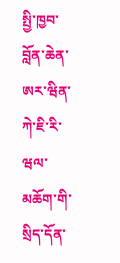སྤྱི་ཁྱབ་བློན་ཆེན་ཨར་ཝིན་ཀེ་ཇི་རི་ཝལ་མཆོག་གི་སྲིད་དོན་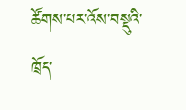ཚོགས་པར་འོས་བསྡུའི་ཁྲོད་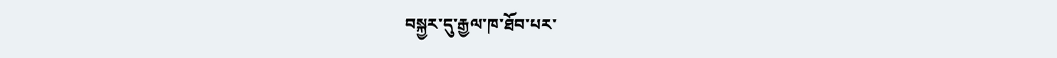བསྐྱར་དུ་རྒྱལ་ཁ་ཐོབ་པར་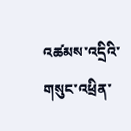འཚམས་འདྲིའི་གསུང་འཕྲིན་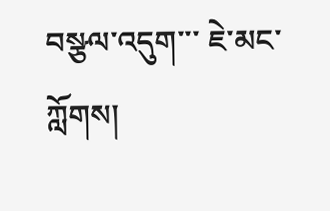བསྩལ་འདུག་་་ ཇེ་མང་ཀློགས།